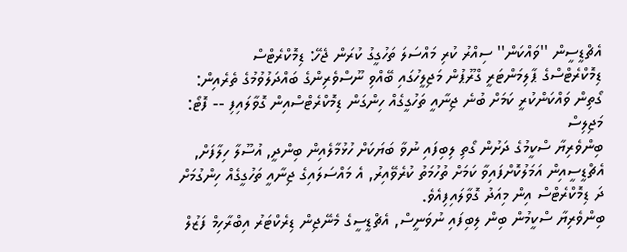އެޗްޑީސީން ''ވައްކަން'' ސިއްރު ކުރި މައްސަލަ ތަހުގީގު ކުރަން ޖެހޭ: ޑިމޮކްރެޓްސް
ޑިމޮކްރެޓްސްގެ ޕާލިމަންޓަރީ ގްރޫޕުން މަޖިލީހުގައި ބޭއްވި ނޫސްވެރިންގެ ބައްދަލުވުމުގެ ތެރެއިން: ގޯތިން ވައްކަންކުރީ ކަމަށް ބުނެ ޖިނާއީ ތަހުގީގެއް ހިންގަން ޑިމޮކްރެޓްސްއިން ގޮވާލައިފި -- ފޮޓޯ: މަޖިލިސް
ބިންވެރިޔާ ސްކީމުގެ ދަށުން ގޯތި ލިބިފައި ނުވާ ބަޔަކަށް ހުޅުމާލެއިން ބިންދީ, އުސޫލާ ހިލާފަށް, އެޗްޑީސީއިން އަމަލުކޮށްފައިވާ ކަމަށް ތުހުމަތު ކުރެވޭއިރު, އެ މައްސަލައިގެ ޖިނާއީ ތަހުގީގެއް ހިންގުމަށް ދަ ޑިމޮކްރެޓްސް އިން މިއަދު ގޮވާލައިފިއެވެ.
ބިންވެރިޔާ ސްކީމުން ބިން ލިބިފައި ނުވަނީސް, އެޗްޑީސީގެ މެނޭޖިން ޑިރެކްޓަރު އިބްރާހިމް ފަޒުލް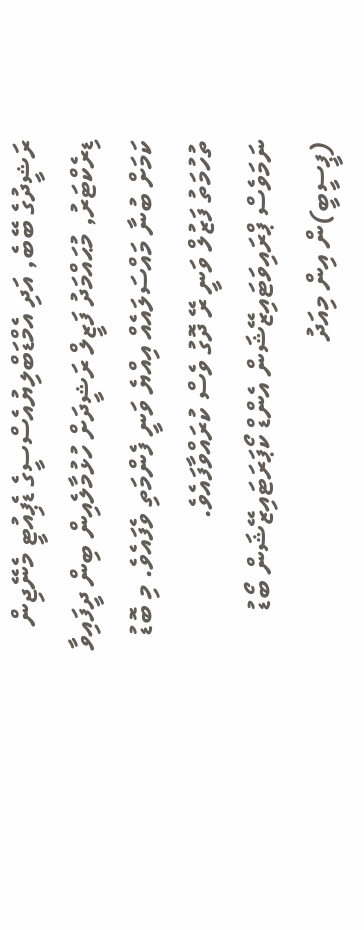ރަޝީދުގެ ބޭބެ, އަދި އެމްޑަބްލިޔުއެސްސީގެ ޑެޕިއުޓީ މެނޭޖިން ޑިރެކްޓަރު, މުޙައްމަދު ފަޒީލް ރަޝީދަށް ހުޅުމާލެއިން ބިން ދީފައިވާ ކަމަށް ބުނާ މައްސަލައެއް އިއްޔެ ވަނީ ފެންމަތި ވެފައެވެ. މި ބޮޑު ތުހުމަތު ފަޒުލް ވަނީ ރޭ ދޮގު ވެސް ކުރައްވާފައެވެ.
ނަމަވެސް ޕްރައިވަޓައިޒޭޝަން އެންޑް ކޯޕަރަޓައިޒޭޝަން ބޯޑު (ޕީސީބީ)ން އިން މިއަދު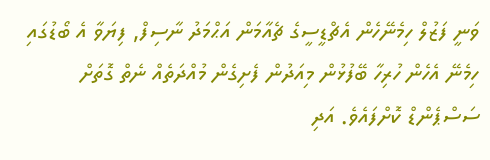ވަނީ ފަޒުލް ހިމެނޭހެން އެޗްޑީސީގެ ޗެއާމަން އަޙްމަދު ނާސިފް, ފިޔަވާ އެ ބޯޑުގައި ހިމެނޭ އެހެން ހުރިހާ ބޭފުޅުން މިއަދުން ފެށިގެން މުއްދަތެއް ނެތް ގޮތަށް ސަސްޕެންޑް ކޮށްފައެވެ. އަދި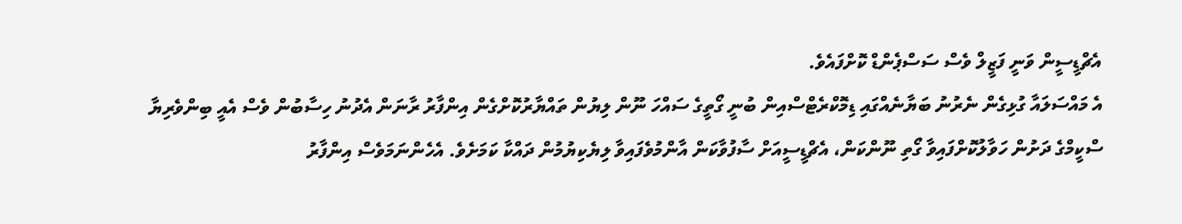އެޗްޑީސީން ވަނީ ފަޒީލް ވެސް ސަސްޕެންޑް ކޮށްފައެވެ.
އެ މައްސަލައާ ގުޅިގެން ނެރުނު ބަޔާނެއްގައި ޑިމޮކްރެޓްސްއިން ބުނީ ގޯތީގެ ސައްހަ ނޫން ލިޔުން ތައްޔާރުކޮށްގެން އިންފާރު ރާނަން އެދުނު ހިސާބުން ވެސް އެއީ ބިންވެރިޔާ ސްކީމްގެ ދަށުން ހަވާލުކޮށްފައިވާ ގޯތި ނޫންކަން، އެޗްޑީސީއަށް ސާފުވާކަން އާންމުވެފައިވާ ލިޔެކިޔުމުން ދައްކާ ކަމަށެވެ. އެހެންނަމަވެސް އިންފާރު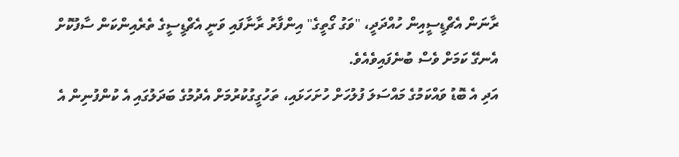ރާނަން އެޗްޑީސީއިން ހުއްދަދީ، "ވަގު ގޯތީގެ" އިންފާރު ރާނާފައި ވަނީ އެޗްޑީސީގެ ތެރެއިންކަން ސާފުކޮށް އެނގޭ ކަމަށް ވެސް ބުނެފައިވެއެވެ.
އަދި އެ ބޮޑު ވައްކަމުގެ މައްސަލަ ފުލުހަށް ހުށަހަޅައި، ތަހުގީގުކުރުމަށް އެދުމުގެ ބަދަލުގައި އެ ކުންފުނިން އެ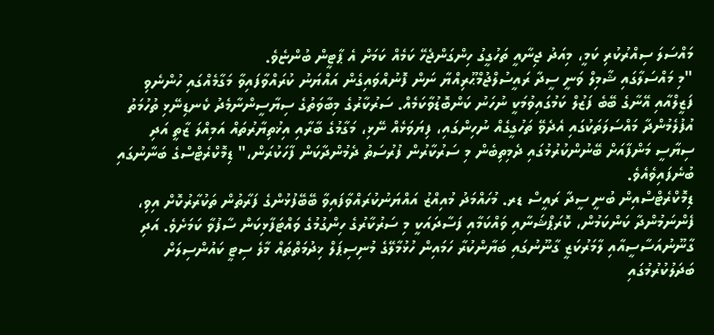މައްސަލަ ސިއްރުކުރި ކަމީ، މިއަދު ޖިނާއީ ތަހުގީގު ހިންގަންޖެހޭ ކަމެއް ކަމަށް އެ ޕާޓީން ބުންޏެވެ.
"މި މައްސަލާގައި ޝާމިލް ވަނީ ސީދާ ރައީސުލްޖުމްޙޫރިއްޔާ ނަން ފޮނުއްވައިގެން އައްޔަނު ކުރައްވާފައިވާ މަގާމެއްގައި ހުންނެވި ފަޒީލްއާއި އޭނާގެ ބޭބެ ފަޒުލް ކަމުގައިވުމަކީ ނުހަނު ކަންބޮޑުވާކަމެއް. ސަރުކާރުގެ މިބާވަތުގެ ސިޔާސީންނާމެދު ކެނޑިނޭޅި ތުހުމަތު އުފުލެމުންދާ މައްސަލަތަކުގައި އެދެވޭ ތަހުގީގެއް ނުހިންގައި، ފިޔަވަޅެއް ނޭޅި، މަގާމުގެ ބާރާއި އިޚުތިޔާރުތައް އަމިއްލަ ޒާތީ އަދި ސިޔާސީ މަންފާއަށް ބޭނުންކުރުމުގައި ދެމިތިބެން މި ސަރުކާރުން ފުރުސަތު ދެމުންދާކަން ފާހަކުރަން،" ޑިމޮކްރެޓްސްގެ ބަނާނުގައި ބުނެފައިވެއެވެ.
ޑިމޮކްރެޓްސްއިން ބުނީ ސީދާ ރައީސް ޑރ. މުހައްމަދު މުއިއްޒު އައްޔަނުކުރައްވާފައިވާ ބޭބޭފުޅުންގެ ފަރާތުން ތަކުރާރުކޮށް އިވި، ފެންނަމުންދާ ކަންކަމުން، ކޮރަޕްޝަނާއި ވައްކަމާއި ފަސާދައަކީ މި ސަރުކާރުގެ ހިންގުމުގެ ވައްޓަފާޅިކަން ސާފުވާ ކަމަށެވެ. އަދި ގާނޫނުއަސާސީއާއި ލާމަރުކަޒީ ގާނޫނުގައި ބަޔާންކުރާ ހަމައިން ހުޅުމާލޭގެ މުނިސިޕަލް ޚިދުމަތްތައް މާލެ ސިޓީ ކައުންސިލަށް ބަދަލުކުރުމުގައި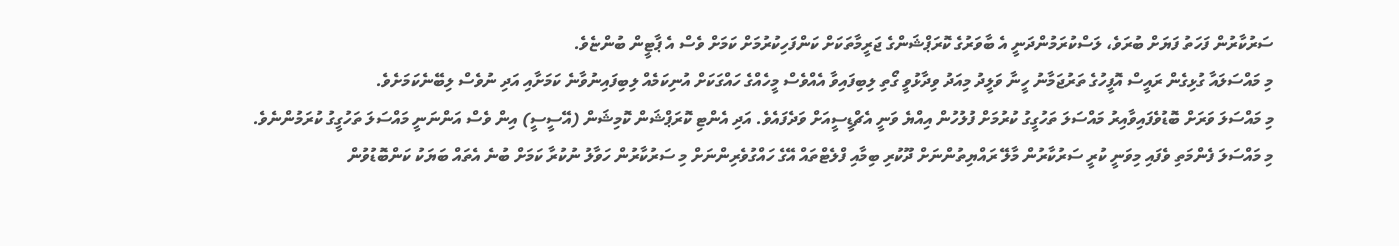ސަރުކާރުން ފަހަތު ފަޔަށް ބުރަވެ، ލަސްކުރަމުންދަނީ އެ ބާވަރުގެ ކޮރަޕްޝަންގެ ޖަރީމާތަކަށް ކަންފަހިކުރުމަށް ކަމަށް ވެސް އެ ޕާޓީން ބުންޏެވެ.
މި މައްސަލައާ ގުޅިގެން ރައީސް އޮފީހުގެ ތަރުޖަމާނު ހީނާ ވަލީދު މިއަދު ވިދާޅުވީ ގޯތި ލިބިފައިވާ އެއްވެސް މީހެއްގެ ހައްގަކަށް އުނިކަމެއް ލިބިފައިނުވާނެ ކަމަށާއި އަދި ނުވެސް ލިބޭނެކަމަށެވެ.
މި މައްސަލަ ވަރަށް ބޮޑުވެފައިވާއިރު މައްސަލަ ތަހުގީގު ކުރުމަށް ފުލުހުން އިއްޔެ ވަނީ އެޗްޑީސީއަށް ވަދެފައެވެ. އަދި އެންޓި ކޮރަޕްޝަން ކޮމިޝަން (އޭސީސީ) އިން ވެސް އަންނަނީ މައްސަލަ ތަހުގީގު ކުރަމުންނެވެ.
މި މައްސަލަ ފެންމަތި ވެފައި މިވަނީ ކުރީ ސަރުކާރުން މާލޭ ރައްޔިތުންނަށް ދޫކުރި ބިމާއި ފްލެޓްތައް އޭގެ ހައްގުވެރިންނަށް މި ސަރުކާރުން ހަވާލު ނުކުރާ ކަމަށް ބުނެ އެތައް ބަޔަކު ކަންބޮޑުވުން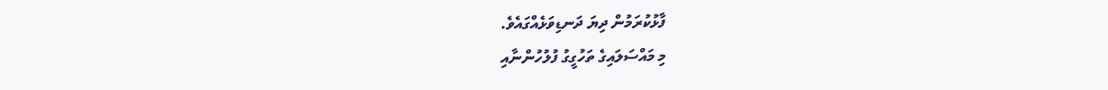ފާޅުކުރަމުން ދިޔަ ދަނޑިވަޅެއްގައެވެ.
މި މައްސަލައިގެ ތަހުގީގު ފުލުހުންނާއި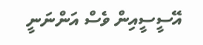އޭސީސީއިން ވެސް އަންނަނީ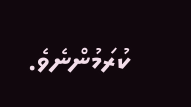ކުރަމުންނެވެ.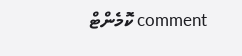comment ކޮމެންޓް